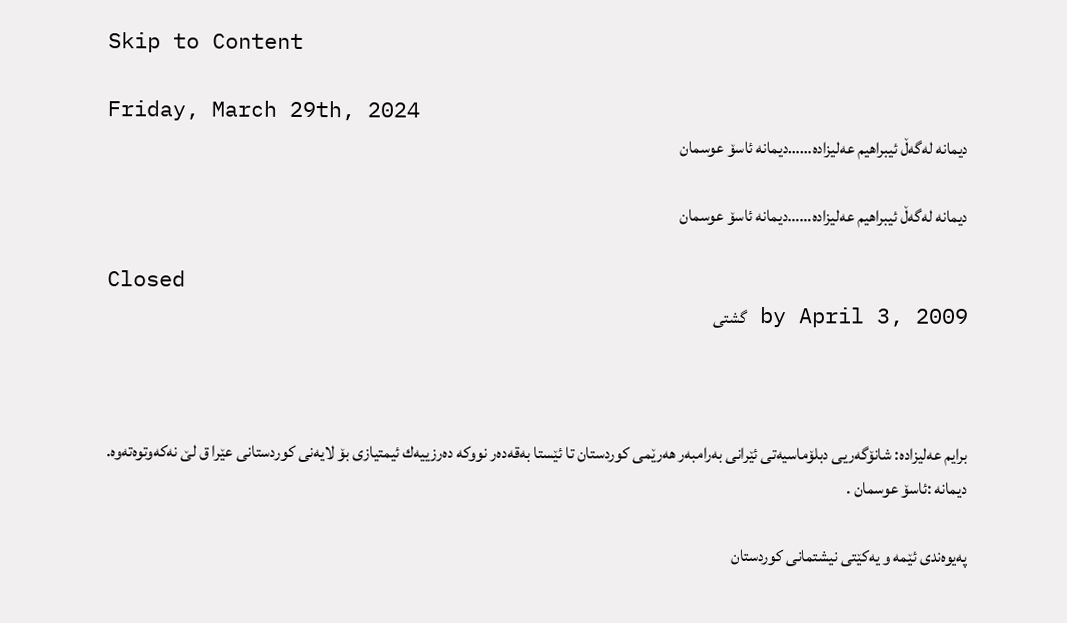Skip to Content

Friday, March 29th, 2024
دیمانه‌ له‌گه‌ڵ ئیبراهیم عه‌لیزاده……دیمانه‌ ئاسۆ عوسمان‌

دیمانه‌ له‌گه‌ڵ ئیبراهیم عه‌لیزاده……دیمانه‌ ئاسۆ عوسمان‌

Closed
by April 3, 2009 گشتی



برایم عه‌لیزاده‌: شانۆگه‌‌ریی دبلۆماسیه‌تی‌ ئێرانی به‌رامبه‌ر هه‌رێمی كوردستان تا ئێستا به‌‌قه‌‌ده‌‌ر نووكه‌‌ ده‌‌رزییه‌‌ك ئیمتیازی بۆ لایه‌‌نی كوردستانی عێرا ق لێ نه‌‌كه‌‌وتوه‌‌ته‌‌وه‌.
دیمانه‌ :ئاسۆ عوسمان .

په‌‌یوه‌‌ندی ئێمه‌‌ و یه‌‌كێتی نیشتمانی كوردستان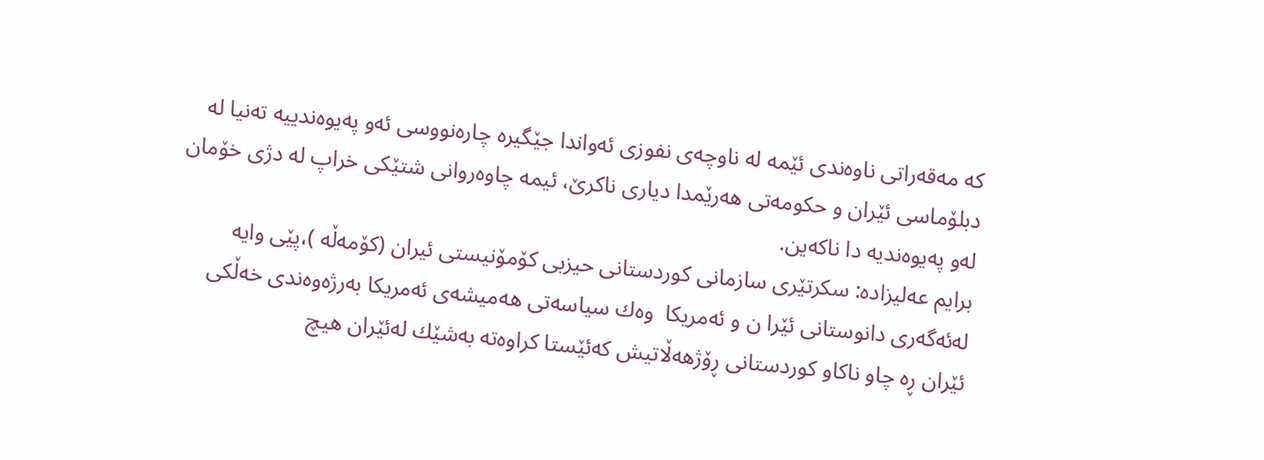كه‌‌ مه‌‌قه‌‌راتی ناوه‌‌ندی ئێمه‌‌ له‌‌ ناوچه‌‌ی نفوزی ئه‌‌واندا جێگیره‌‌ چاره‌‌نووسی ئه‌‌و په‌‌یوه‌‌ندییه‌‌ ته‌‌نیا له‌‌ دبلۆماسی ئێران و حكومه‌‌تی هه‌‌رێمدا دیاری ناكرێ، ئیمه‌ چاوه‌روانی شتێكی خراپ له‌ دژی خۆمان له‌و په‌یوه‌ندیه‌ دا ناكه‌ین.
برایم عه‌لیزاده‌: سكرتێری سازمانی كوردستانی حیزبی كۆمۆنیستی ئیران (كۆمه‌ڵه‌ )،پێی وایه‌ له‌ئه‌گه‌ری دانوستانی ئێرا ن و ئه‌مریكا  وه‌ك سیاسه‌تی هه‌میشه‌ی ئه‌مریكا به‌رژه‌وه‌ندی خه‌ڵكی  ئێران ڕه‌ چاو ناكاو كوردستانی ڕۆژهه‌ڵاتیش كه‌ئێستا كراوه‌ته‌ به‌شێك له‌ئێران هیچ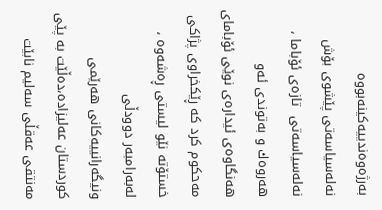به‌رژه‌وه‌ندییه‌كینه‌بووه‌  نه‌له‌سیاسه‌تی پێشوی بۆش نه‌له‌سیاسه‌تی  تازه‌ی ئۆباما ، هه‌روه‌ك و به‌توندی ئه‌و هه‌نگاوه‌ی ئیداره‌ی نوێی ئۆبامای مه‌حكوم كرد كه‌ ڕێكخراوی پژاكی خستۆته‌ نێو لیستی ڕه‌شه‌وه‌ ، له‌به‌رامبه‌ر دوودڵی ونیگه‌رانییه‌كانی هه‌رێمی كوردستان عه‌لیزاده‌،ده‌ڵێت به‌‌ پێی مه‌‌نتقی عه‌‌قڵی سه‌‌لیم نابێت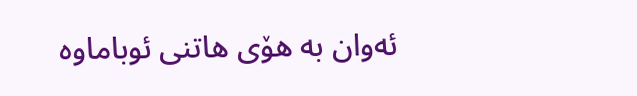ئه‌‌وان به‌ هۆی هاتنی ئوباماوه‌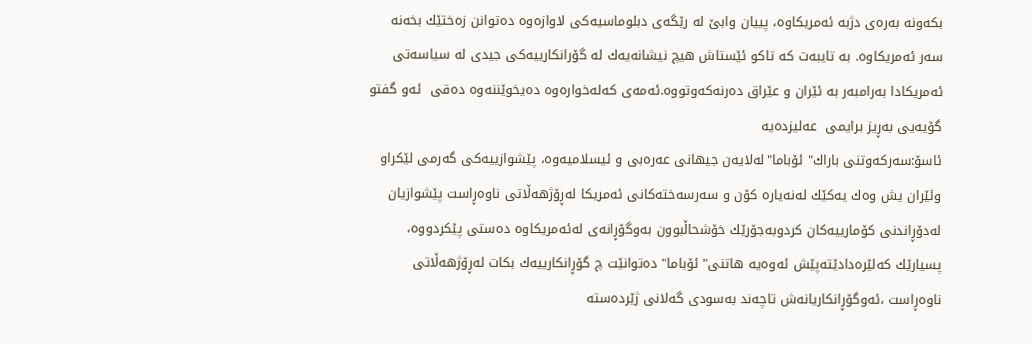بكه‌‌ونه‌‌ به‌‌ره‌ی دژبه‌‌ ئه‌‌مریكاوه‌‌، پییان وابێ له‌ رێگه‌ی دبلوماسیه‌كی لاوازه‌وه‌ ده‌توانن زه‌ختێك بخه‌نه‌ سه‌ر ئه‌مریكاوه‌. به‌‌ تایبه‌‌ت كه‌‌ تاكو‌ ئێستاش هیچ نیشانه‌‌یه‌‌ك له‌‌ گۆرانكارییه‌‌كی جیدی له‌‌ سیاسه‌‌تی ئه‌‌مریكادا به‌‌رامبه‌‌ر به‌‌ ئێران و عێراق ده‌‌رنه‌‌كه‌‌وتووه‌‌.ئه‌مه‌ی كه‌له‌خواره‌وه‌ ده‌یخوێننه‌وه‌ ده‌قی  ئه‌و گفتو گۆیه‌یی به‌ڕیز برایمی  عه‌لیزده‌یه‌
ئاسۆ:سه‌ركه‌وتنی باراك" ئۆباما"له‌لایه‌ن جیهانی عه‌ره‌بی و ئیسلامیه‌وه‌، پێشوازییه‌كی گه‌رمی لێكراو وئێران یش وه‌ك یه‌كێك له‌نه‌یاره‌ كۆن و سه‌رسه‌خته‌كانی ئه‌مریكا له‌ڕۆژهه‌ڵاتی ناوه‌ڕاست پێشوازیان له‌دۆڕاندنی كۆمارییه‌كان كردوبه‌جۆرێك خۆشحاڵبوون به‌وگۆڕانه‌ی له‌ئه‌مریكاوه‌ ده‌ستی پێكردووه‌، پسیارێك كه‌لێره‌دادێته‌پێش ئه‌وه‌یه‌ هاتنی" ئۆباما" ده‌توانێت چ گۆڕانكارییه‌ك بكات له‌ڕۆژهه‌ڵاتی ناوه‌ڕاست ،ئه‌وگۆڕانكاریانه‌ش تاچه‌ند به‌سودی گه‌لانی ژێرده‌سته‌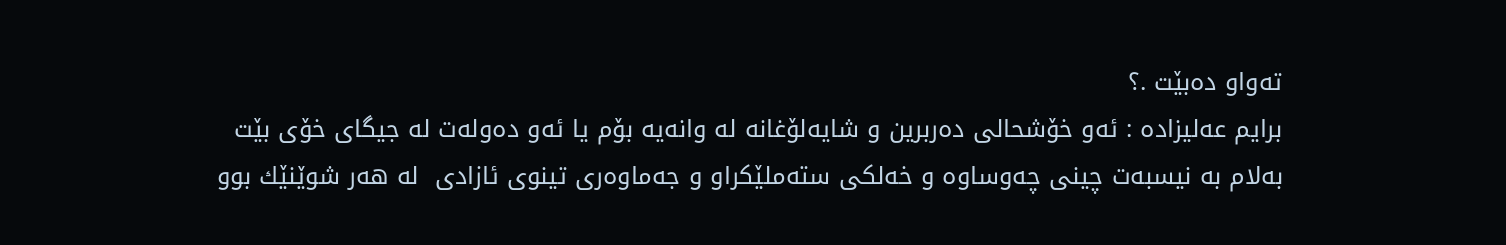ته‌واو ده‌بێت .؟
برایم عه‌لیزاده‌ : ئه‌و خۆشحالی ده‌ربرین و شایه‌لۆغانه‌ له‌ وانه‌یه‌ بۆم یا ئه‌و ده‌وله‌ت له‌ جیگای خۆی بێت به‌لام به‌ نیسبه‌ت چینی چه‌وساوه‌ و خه‌لكی سته‌ملێكراو و جه‌ماوه‌ری تینوی ئازادی  له‌ هه‌ر شوێنێك بوو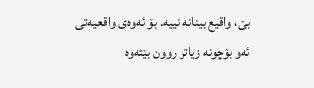بێ‌، واقیع بینانه‌ نییه‌. بۆ ئه‌‌وه‌‌ی واقعیه‌تی ئه‌و بۆچونه‌ زیاتر روون بێته‌وه‌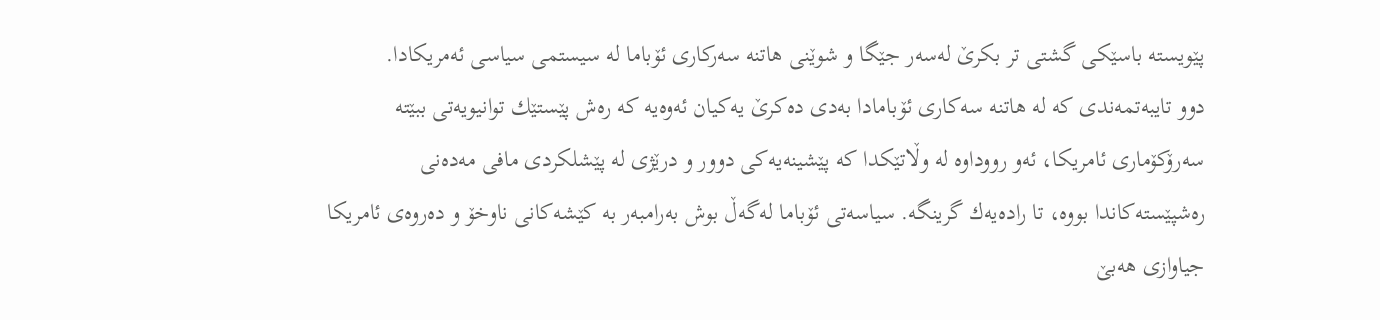پێویسته‌‌ باسێكی گشتی تر بكرێ له‌‌سه‌‌ر جێگا و شوێنی هاتنه‌‌ سه‌‌ركاری ئۆباما له‌‌ سیستمی سیاسی ئه‌‌مریكادا.
دوو تایبه‌‌تمه‌‌ندی كه‌‌ له‌‌ هاتنه‌‌ سه‌‌كاری ئۆبامادا به‌‌دی ده‌‌كرێ یه‌‌كیان ئه‌‌وه‌‌یه‌‌ كه‌‌ ره‌‌ش پێستێك توانیویه‌‌تی ببێته‌‌ سه‌‌رۆكۆماری ئامریكا، ئه‌و رووداوه‌ له‌‌ وڵاتێكدا كه‌‌ پێشینه‌‌یه‌‌كی دوور و درێژی له‌‌ پێشلكردی مافی مه‌ده‌نی ره‌‌شپێسته‌‌كاندا بووه‌، تا راده‌یه‌ك گرینگه‌. سیاسه‌‌تی ئۆباما له‌‌گه‌‌ڵ بوش به‌‌رامبه‌‌ر به‌‌ كێشه‌‌كانی ناوخۆ و ده‌‌روه‌‌ی ئامریكا جیاوازی هه‌‌بێ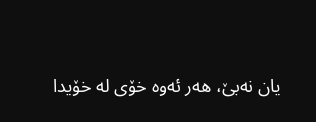یان نه‌‌بێ، هه‌ر ئه‌‌وه‌‌ خۆی له‌‌ خۆیدا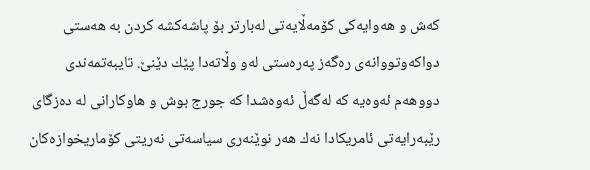كه‌‌ش و هه‌‌وایه‌‌كی كۆمه‌ڵایه‌‌تی له‌‌بارتر بۆ پاشه‌‌كشه‌‌ كردن به‌ هه‌‌ستی دواكه‌‌وتووانه‌‌ی ره‌‌گه‌‌ز په‌‌ره‌‌ستی له‌‌و وڵاته‌‌دا پێك دێنێ. تایبه‌‌تمه‌‌ندی دووهه‌‌م ئه‌‌وه‌‌یه‌‌ كه‌‌ له‌‌گه‌‌ڵ ئه‌‌وه‌‌شدا كه‌‌ جورج بوش و هاوكارانی له‌‌ ده‌‌زگای رێبه‌‌رایه‌‌تی ئامریكادا نه‌‌ك هه‌‌ر نوێنه‌‌ری سیاسه‌‌تی نه‌‌ریتی كۆماریخوازه‌‌كان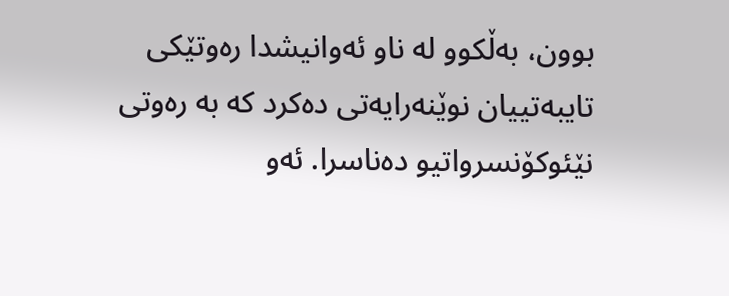بوون، به‌‌ڵكوو له‌‌ ناو ئه‌‌وانیشدا ره‌‌وتێكی تایبه‌‌تییان نوێنه‌‌رایه‌‌تی ده‌‌كرد كه‌‌ به‌‌ ره‌‌وتی نێئوكۆنسرواتیو ده‌‌ناسرا. ئه‌‌و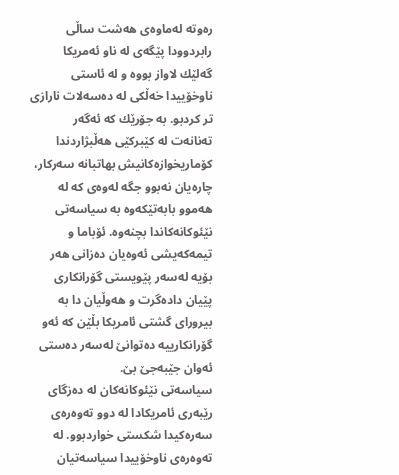ره‌‌وته‌‌ له‌‌ماوه‌‌ی هه‌‌شت ساڵی رابردوودا پێگه‌‌ی له‌‌ ناو ئه‌‌مریكا  گه‌لێك لاواز بووه‌‌ و له‌‌ ئاستی ناوخۆییدا خه‌‌ڵكی له‌ ده‌سه‌لات نارازی تر كردبو. به‌ جۆرێك كه‌ ئه‌‌گه‌‌ر ته‌‌نانه‌‌ت له‌‌ كێبركێی هه‌‌ڵبژاردندا كۆماریخوازه‌‌كانیش بهاتبانه‌ سه‌‌ركار، چاره‌‌یان نه‌‌بوو جگه‌‌ له‌‌وه‌‌ی كه‌‌ له‌‌ هه‌‌موو بابه‌‌تێكه‌‌وه‌‌ به‌‌ سیاسه‌‌تی نێئوكانه‌‌كاندا بچنه‌‌وه‌‌. ئۆباما و تیمه‌‌كه‌‌یشی ئه‌‌وه‌‌یان ده‌‌زانی هه‌‌ر بۆیه‌‌ له‌‌سه‌‌ر پێویستی گۆرانكاری پێیان داده‌‌گرت و هه‌‌وڵیان دا به‌‌ بیرورای گشتی ئامریكا بڵێن كه‌‌ ئه‌‌و گۆرانكارییه‌‌ ده‌‌توانێ له‌‌سه‌‌ر ده‌‌ستی ئه‌‌وان جێبه‌‌جێ بێ.
سیاسه‌‌تی نێئوكانه‌‌كان له‌‌ ده‌‌زگای رێبه‌‌ری ئامریكادا له‌‌ دوو ته‌‌وه‌‌ره‌‌ی سه‌‌ره‌‌كیدا شكستی خواردبوو. له‌‌ ته‌‌وه‌‌ره‌‌ی ناوخۆییدا سیاسه‌‌تیان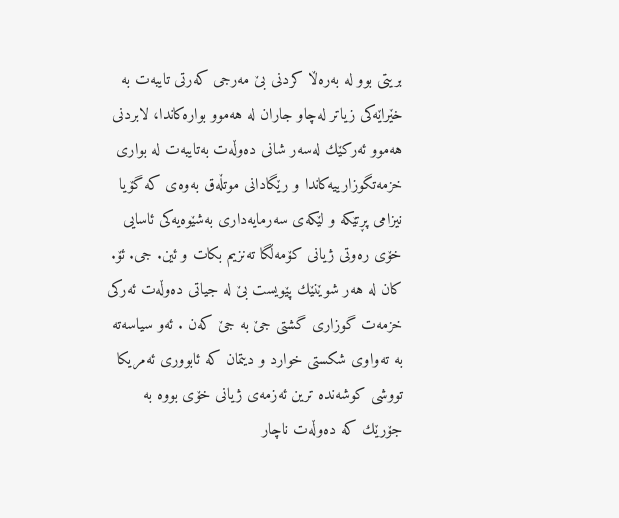بریتی بوو له‌‌ به‌‌ره‌ڵا كردنی بێ مه‌‌رجی كه‌‌رتی تایبه‌‌ت به‌‌ خێراێه‌‌كی زیاتر له‌‌چاو جاران له‌‌ هه‌‌موو بواره‌‌كاندا، لابردنی هه‌‌موو ئه‌‌ركێك له‌‌سه‌‌ر شانی ده‌‌وڵه‌‌ت به‌‌تایبه‌‌ت له‌‌ بواری خزمه‌‌تگوزارییه‌‌كاندا و رێگادانی موتڵه‌‌ق به‌‌وه‌‌ی كه‌‌ گۆیا نیزامی پڕتێكه‌‌ و لێكه‌‌ی سه‌‌رمایه‌‌داری به‌‌شێوه‌‌یه‌‌كی ئاسایی خۆی ره‌‌وتی ژیانی كۆمه‌‌ڵگا ته‌‌نزیم بكات و ئین. جی. ئۆ. كان له‌ هه‌ر شوێنێك پێویست بێ‌ له‌ جیاتی ده‌وڵه‌ت ئه‌ركی خزمه‌ت گوزاری گشتی جێ‌ به‌ جێ‌ كه‌ن . ئه‌‌و سیاسه‌‌ته‌‌ به‌‌ ته‌‌واوی شكستی خوارد و دیتمان كه‌‌ ئابووری ئه‌‌مریكا تووشی كوشه‌‌نده‌‌ ترین ئه‌‌زمه‌‌ی ژیانی خۆی بووه‌‌ به‌‌ جۆرێك كه‌‌ ده‌‌وڵه‌‌ت ناچار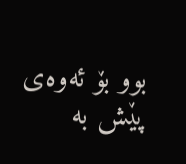بوو بۆ ئه‌‌وه‌‌ی پێش به‌‌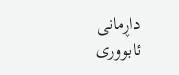داڕمانی ئابووری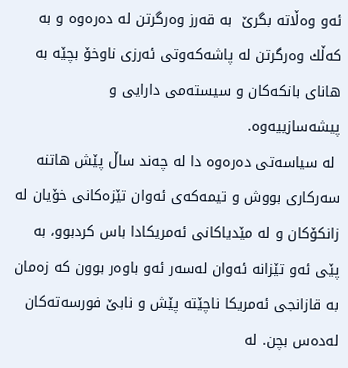ئه‌‌و وه‌ڵاته‌‌ بگرێ  به‌‌ قه‌‌رز وه‌‌رگرتن له‌‌ ده‌‌ره‌‌وه‌‌ و به‌‌ كه‌‌ڵك وه‌‌رگرتن له‌‌ پاشه‌‌كه‌‌وتی ئه‌‌رزی ناوخۆ بچێه‌‌ به‌‌ هانای بانكه‌‌كان و سیسته‌‌می دارایی و پیشه‌‌سازییه‌‌وه‌‌.
 له‌‌ سیاسه‌‌تی ده‌‌ره‌‌وه‌ دا له‌‌ چه‌‌ند ساڵ پێش هاتنه‌‌ سه‌‌ركاری بووش و تیمه‌كه‌ی ئه‌وان تێزه‌‌كانی خۆیان له‌‌ زانكۆكان و له‌‌ مێدیاكانی ئه‌‌مریكادا باس كردبوو، به‌ پێی ئه‌و تێزانه‌ ئه‌‌وان له‌‌سه‌‌ر ئه‌‌و باوه‌‌ر بوون كه‌‌ زه‌‌مان به‌‌ قازانجی ئه‌‌مریكا ناچێته‌‌ پێش و نابێ فورسه‌‌ته‌‌كان له‌‌ده‌‌س بچن. له‌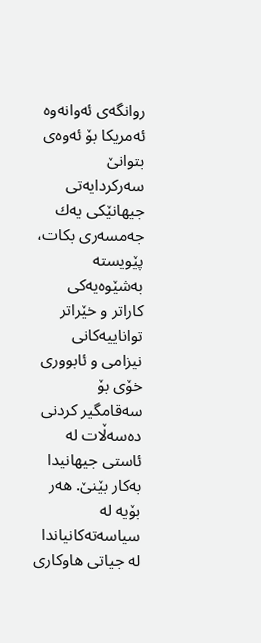روانگه‌ی ئه‌وانه‌وه‌ ئه‌‌مریكا بۆ ئه‌‌وه‌‌ی بتوانێ سه‌‌ركردایه‌‌تی جیهانێكی یه‌‌ك جه‌‌مسه‌‌ری بكات، پێویسته‌‌ به‌‌شێوه‌‌یه‌‌كی كاراتر و خێراتر تواناییه‌‌كانی نیزامی و ئابووری خۆی بۆ سه‌‌قامگیر كردنی ده‌‌سه‌ڵات له‌‌ ئاستی جیهانیدا به‌‌كار بێنێ. هه‌‌ر بۆیه‌‌ له‌‌ سیاسه‌‌ته‌‌كانیاندا له‌‌ جیاتی هاوكاری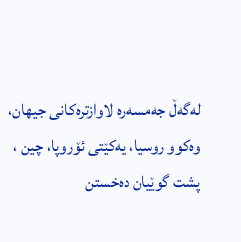له‌‌گه‌‌ڵ جه‌‌مسه‌‌ره‌‌ لاوازتره‌‌كانی جیهان، وه‌‌كوو روسیا، یه‌‌كێتی ئۆروپا، چین ، پشت گوێیان ده‌خستن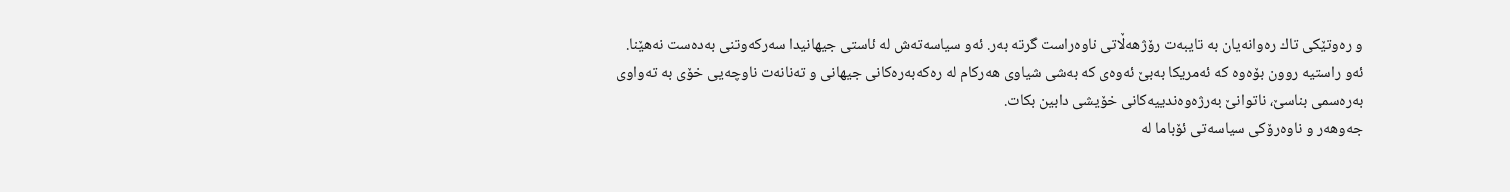و ره‌وتێكی تاك ره‌وانه‌یان به‌‌ تایبه‌‌ت رۆژهه‌ڵاتی ناوه‌‌راست گرته‌‌ به‌‌ر. ئه‌‌و سیاسه‌‌ته‌‌ش له‌‌ ئاستی جیهانیدا سه‌‌ركه‌‌وتنی به‌‌ده‌‌ست نه‌هێنا. ئه‌و راستیه‌ روون بۆه‌‌وه‌‌ كه‌‌ ئه‌‌مریكا به‌‌بێ ئه‌‌وه‌‌ی كه‌‌ به‌‌شی شیاوی هه‌‌ركام له‌‌ ره‌‌كه‌‌به‌‌ره‌‌كانی جیهانی و ته‌نانه‌ت ناوچه‌‌یی خۆی به‌ ته‌واوی به‌‌ره‌‌سمی بناسێ، ناتوانێ به‌‌رژه‌‌وه‌‌ندییه‌‌كانی خۆیشی دابین بكات.
جه‌‌وهه‌‌ر و ناوه‌‌رۆكی سیاسه‌‌تی ئۆباما له‌‌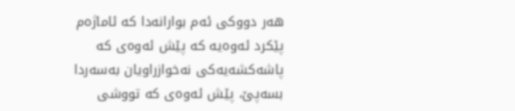هه‌‌ر دووكی ئه‌‌م بوارانه‌‌دا كه‌‌ ئاماژه‌‌م پێكرد ئه‌‌وه‌‌یه‌‌ كه‌‌ پێش ئه‌‌وه‌‌ی كه‌‌ پاشه‌‌كشه‌‌یه‌‌كی نه‌‌خوازراویان به‌‌سه‌‌ردا بسه‌‌پێ، پێش ئه‌‌وه‌‌ی كه‌‌ تووشی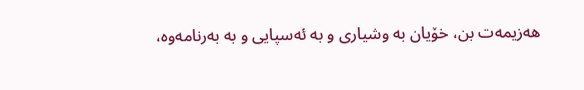هه‌‌زیمه‌‌ت بن، خۆیان به‌‌ وشیاری و به‌‌ ئه‌‌سپایی و به‌‌ به‌‌رنامه‌‌وه‌‌،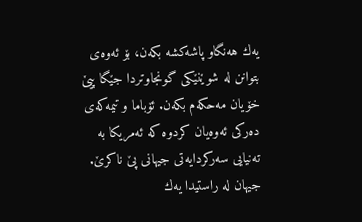یه‌‌ك هه‌‌نگاو پاشه‌‌كشه‌‌ بكه‌‌ن، بۆ ئه‌‌وه‌‌ی بتوانن له‌‌ شوێنێكی گونجاوتردا جێگا پیێ خۆیان مه‌حكه‌‌م بكه‌‌ن. ئۆباما و تیمه‌‌كه‌‌ی ده‌‌ركی ئه‌‌وه‌‌یان كردوه‌ كه‌‌ ئه‌‌مریكا به‌‌ ته‌‌نیایی سه‌‌ركردایه‌‌تی جیهانی پێ ناكرێ. جیهان له‌ راستیدا یه‌‌ك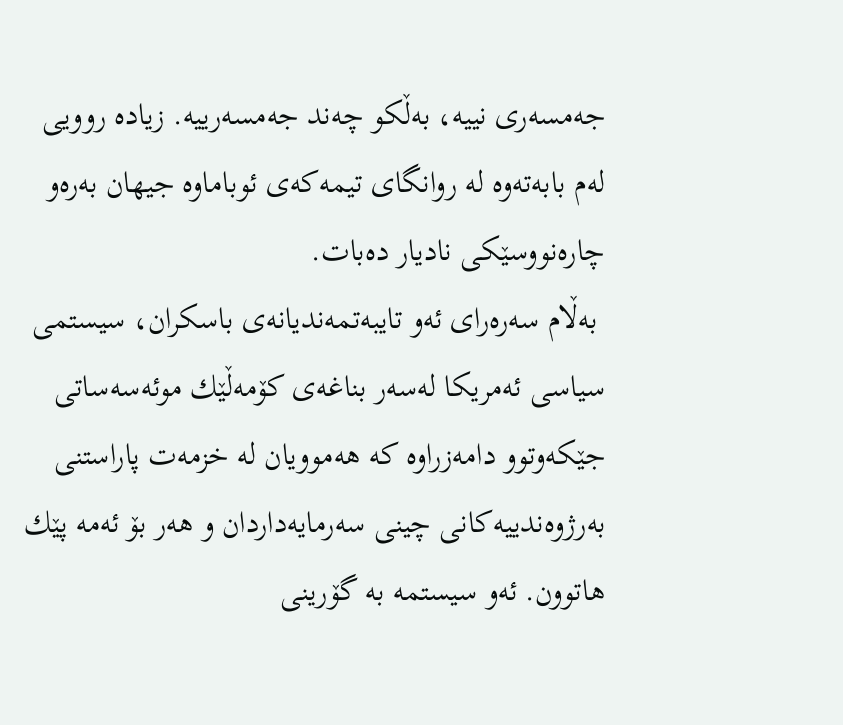جه‌‌مسه‌‌ری نییه‌، به‌‌ڵكو چه‌‌ند جه‌‌مسه‌‌رییه‌‌. زیاده‌‌ روویی له‌‌م بابه‌‌ته‌‌وه‌‌ له‌‌ روانگای تیمه‌كه‌ی ئوباماوه‌‌ جیهان به‌‌ره‌‌و چاره‌‌نووسێكی نادیار ده‌‌بات.
 به‌ڵام سه‌ره‌رای ئه‌و تایبه‌تمه‌ندیانه‌ی باسكران، سیستمی سیاسی ئه‌‌مریكا له‌‌سه‌‌ر بناغه‌‌ی كۆمه‌‌ڵێك موئه‌‌سه‌ساتی جێكه‌‌وتوو دامه‌‌زراوه‌‌ كه‌‌ هه‌‌موویان له‌‌ خزمه‌‌ت پاراستنی به‌‌رژوه‌‌ندییه‌‌كانی چینی سه‌‌رمایه‌‌داردان و هه‌‌ر بۆ ئه‌‌مه‌‌ پێك هاتوون. ئه‌و سیستمه‌ به‌ گۆرینی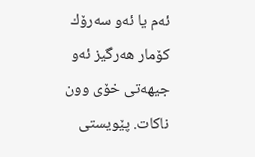ئه‌م یا ئه‌و سه‌رۆك كۆمار هه‌‌رگیز ئه‌‌و جیهه‌تی خۆی وون ناكات. پێویستی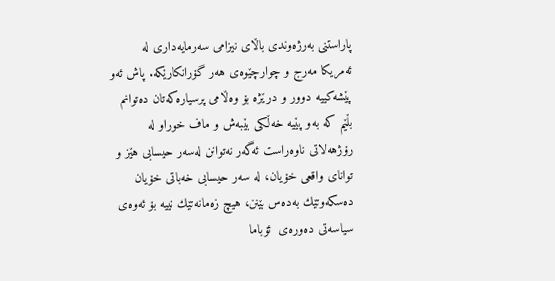پاراستنی به‌‌رژه‌‌وندی باڵای نیزامی سه‌‌رمایه‌‌داری له‌‌ ئه‌‌مریكا مه‌‌رج و چوارچێوه‌‌ی هه‌ر گۆرانكارێكه‌. پاش ئه‌‌و پێشه‌‌كییه‌‌ دوور و درێژه‌‌ بۆ وه‌ڵامی پرسیاره‌‌كه‌‌تان ده‌‌توانم بڵێم كه‌‌ به‌و پێیه‌ خه‌‌ڵكی بێبه‌‌ش و ماف خوراو له‌ رۆژهه‌لاتی ناوه‌راست ئه‌‌گه‌‌ر نه‌‌توانن له‌‌سه‌‌ر حیسابی هێز و توانای واقعی خۆیان، له‌ سه‌ر حیسابی خه‌باتی خۆیان ده‌‌سكه‌‌وتێك به‌‌ده‌‌س بێنن، هیچ زه‌‌مانه‌‌تێك نییه‌‌ بۆ ئه‌‌وه‌‌ی سیاسه‌‌تی ده‌‌وره‌‌ی  ئۆباما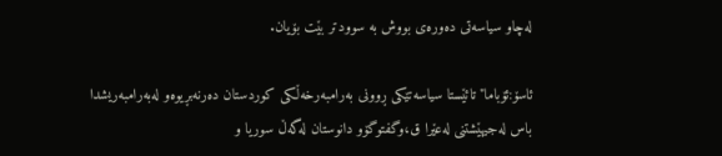له‌‌چاو سیاسه‌‌تی ده‌‌وره‌‌ی بووش به‌ سوودتر بێت بۆیان.

ئاسۆ:ئۆباما" تائێستا سیاسه‌تێكی ڕوونی به‌رامبه‌رخه‌ڵكی كوردستان ده‌رنه‌بڕیوه‌و له‌به‌رامبه‌ریشدا
باس له‌جیهێشتنی له‌عێرا ق،وگفتوگۆو دانوستان له‌گه‌ڵ سوریا و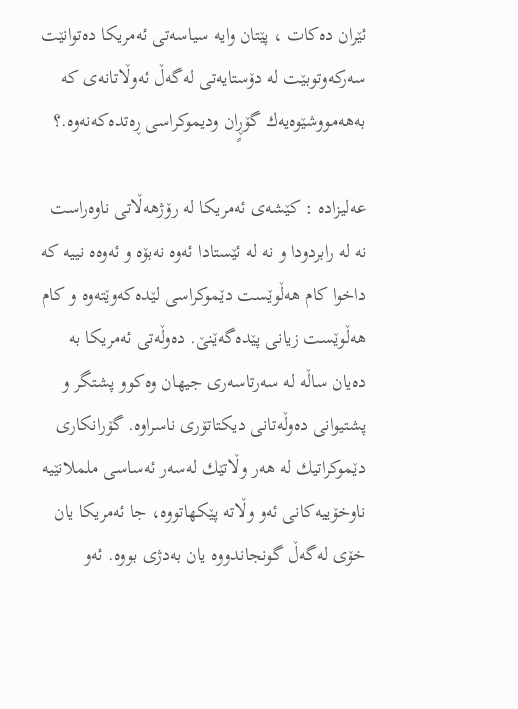ئێران ده‌كات ، پێتان وایه‌ سیاسه‌تی ئه‌مریكا ده‌توانێت سه‌ركه‌وتوبێت له‌ دۆستایه‌تی له‌گه‌ڵ ئه‌وڵاتانه‌ی كه‌ به‌هه‌مووشێوه‌یه‌ك گۆڕٍان ودیموكراسی ڕه‌تده‌كه‌نه‌وه‌.؟

عه‌لیزاده‌ : كێشه‌‌ی ئه‌‌مریكا له‌‌ رۆژهه‌ڵاتی ناوه‌‌راست نه‌‌ له‌‌ رابردودا و نه‌‌ له‌‌ ئێستادا ئه‌‌وه‌‌ نه‌بۆه‌ و ئه‌وه‌ه‌ نییه‌‌ كه‌‌ داخوا كام هه‌‌ڵوێست دێموكراسی لێده‌‌كه‌‌وێته‌‌وه‌‌ و كام هه‌‌ڵوێست زیانی پێده‌‌گه‌‌ێنێ. ده‌‌وڵه‌‌تی ئه‌‌مریكا به‌‌ ده‌‌یان ساڵه‌‌ له‌‌ سه‌‌رتاسه‌‌ری جیهان وه‌‌كوو پشتگر و پشتیوانی ده‌‌وڵه‌‌تانی دیكتاتۆری ناسراوه‌‌. گۆرانكاری دێموكراتیك له‌‌ هه‌‌ر وڵاتێك له‌‌سه‌‌ر ئه‌‌ساسی ململانێیه‌‌ ناوخۆییه‌‌كانی ئه‌‌و وڵاته‌‌ پێكهاتووه‌‌، جا ئه‌‌مریكا یان خۆی له‌‌گه‌‌ڵ گونجاندووه‌‌ یان به‌‌دژی بووه‌‌. ئه‌‌و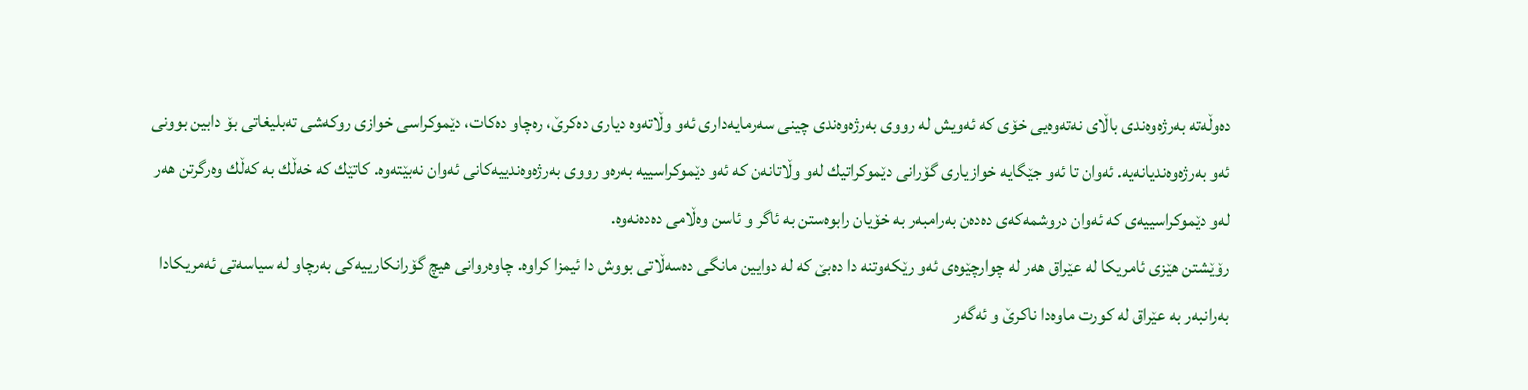ده‌‌وڵه‌‌ته‌‌ به‌‌رژه‌‌وه‌‌ندی باڵای نه‌‌ته‌‌وه‌‌یی خۆی كه‌‌ ئه‌‌ویش له‌‌ رووی به‌‌رژه‌‌وه‌‌ندی چینی سه‌‌رمایه‌‌داری ئه‌‌و وڵاته‌‌وه‌‌ دیاری ده‌‌كرێ، ره‌‌چاو ده‌‌كات، دێموكراسی خوازی روكه‌‌شی ته‌‌بلیغاتی بۆ دابین بوونی ئه‌‌و به‌‌رژه‌‌وه‌‌ندیانه‌‌یه‌. ئه‌‌وان تا ئه‌‌و جێگایه‌‌ خوازیاری گۆرانی دێموكراتیك له‌‌و وڵاتانه‌‌ن كه‌‌ ئه‌‌و دێموكراسییه‌‌ به‌‌ره‌‌و رووی به‌‌رژه‌‌وه‌‌ندییه‌‌كانی ئه‌‌وان نه‌‌بێته‌‌وه‌. كاتێك كه‌‌ خه‌‌ڵك به‌‌ كه‌‌ڵك وه‌‌رگرتن هه‌‌ر له‌‌و دێموكراسییه‌‌ی كه‌‌ ئه‌‌وان دروشمه‌‌كه‌‌ی ده‌‌ده‌‌ن به‌‌رامبه‌‌ر به‌‌ خۆیان رابوه‌‌ستن به‌‌ ئاگر و ئاسن وه‌ڵامی ده‌‌ده‌‌نه‌‌وه‌‌.
رۆێشتن هێزی ئامریكا له‌‌ عێراق هه‌‌ر له‌‌ چوارچێوه‌‌ی ئه‌‌و رێكه‌‌وتنه‌ دا ده‌‌بێ كه‌‌ له‌‌ دوایین مانگی ده‌‌سه‌ڵاتی بووش دا ئیمزا كراوه‌‌. چاوه‌‌روانی هیچ گۆرانكارییه‌‌كی به‌‌رچاو له‌‌ سیاسه‌‌تی ئه‌‌مریكادا به‌‌رانبه‌‌ر به‌‌ عێراق له‌‌ كورت ماوه‌‌دا ناكرێ و ئه‌‌گه‌‌ر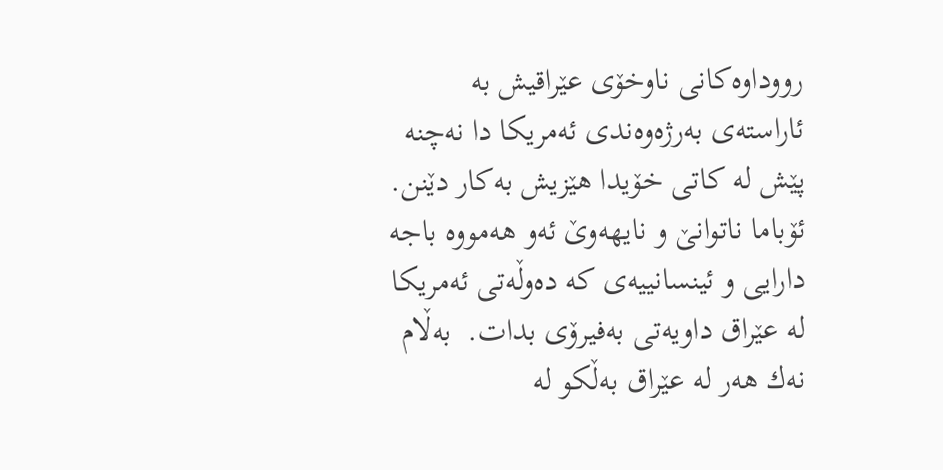رووداوه‌‌كانی ناوخۆی عێراقیش به‌‌ ئاراسته‌‌ی به‌‌رژه‌‌وه‌‌ندی ئه‌مریكا دا نه‌‌چنه‌‌ پێش له‌ كاتی خۆیدا هێزیش به‌‌كار دێنن. ئۆباما ناتوانێ و نایهه‌‌وێ ئه‌‌و هه‌‌مووه‌ باجه‌‌ دارایی و ئینسانییه‌‌ی كه‌‌ ده‌‌وڵه‌‌تی ئه‌‌مریكا له‌‌ عێراق داویه‌‌تی به‌‌فیرۆی بدات.  به‌ڵام نه‌‌ك هه‌‌ر له‌‌ عێراق به‌‌ڵكو له‌‌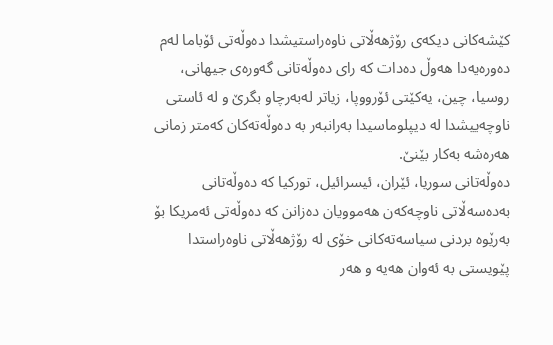كێشه‌‌كانی دیكه‌‌ی رۆژهه‌ڵاتی ناوه‌‌راستیشدا ده‌‌وڵه‌‌تی ئۆباما له‌‌م ده‌‌وره‌‌یه‌‌دا هه‌‌وڵ ده‌‌دات كه‌‌ رای ده‌‌وڵه‌‌تانی گه‌‌وره‌‌ی جیهانی، روسیا، چین، یه‌‌كێتی ئۆرووپا، زیاتر له‌‌به‌‌رچاو بگرێ و له‌‌ ئاستی ناوچه‌‌ییشدا له‌‌ دیپلوماسیدا به‌‌رانبه‌‌ر به‌‌ ده‌‌وڵه‌‌ته‌‌كان كه‌‌متر زمانی هه‌‌ره‌‌شه‌‌ به‌‌كار بێنێ.
ده‌‌وڵه‌‌تانی سوریا‌، ئێران، ئیسرائیل، توركیا‌ كه‌‌ ده‌‌وڵه‌‌تانی به‌‌ده‌‌سه‌ڵاتی ناوچه‌‌كه‌‌ن هه‌‌موویان ده‌‌زانن كه‌‌ ده‌‌وڵه‌‌تی ئه‌‌مریكا بۆ به‌‌رێوه‌‌ بردنی سیاسه‌‌ته‌‌كانی خۆی له‌‌ رۆژهه‌ڵاتی ناوه‌‌راستدا پێویستی به‌‌ ئه‌‌وان هه‌‌یه‌‌ و هه‌‌ر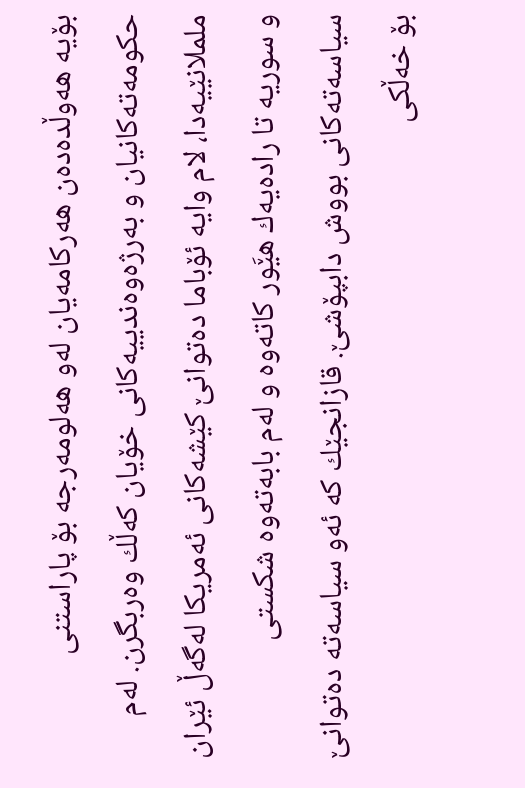بۆیه‌‌ هه‌‌وڵده‌‌ده‌‌ن هه‌‌ركامه‌‌یان له‌‌و هه‌‌لومه‌‌رجه‌‌ بۆ پاراستنی حكومه‌‌ته‌‌كانیان و به‌‌رژه‌‌وه‌‌ندییه‌‌كانی خۆیان كه‌‌ڵك وه‌‌ربگرن. له‌‌م ململانێیه‌‌دا، لام وایه‌‌ ئۆباما ده‌‌توانێ كێشه‌‌كانی ئه‌‌مریكا له‌‌گه‌‌ڵ ئێران و سوریه‌‌ تا راده‌یه‌ك هێَور كاته‌‌وه‌‌ و له‌‌م بابه‌‌ته‌‌وه‌‌ شكستی سیاسه‌‌ته‌‌كانی بووش دابپۆشێ. قازانجێك كه‌‌ ئه‌‌و سیاسه‌‌ته‌‌ ده‌‌توانێ بۆ خه‌‌ڵكی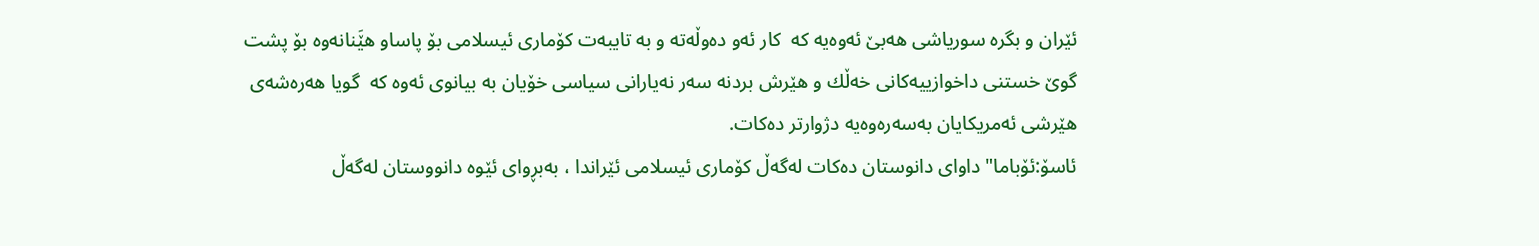ئێران و بگره‌‌ سوریاشی هه‌‌بێ ئه‌‌وه‌‌یه‌‌ كه‌‌  كار ئه‌‌و ده‌وڵه‌ته‌ و به‌‌ تایبه‌‌ت كۆماری ئیسلامی بۆ پاساو هێَنانه‌‌وه‌‌ بۆ پشت گوێ خستنی داخوازییه‌‌كانی خه‌‌ڵك و هێرش بردنه‌‌ سه‌‌ر نه‌‌یارانی سیاسی خۆیان به‌ بیانوی ئه‌وه‌ كه‌  گویا هه‌‌ره‌‌شه‌‌ی هێرشی ئه‌‌مریكایان به‌‌سه‌‌ره‌‌وه‌‌یه‌ دژوارتر ده‌كات.
ئاسۆ:ئۆباما" داوای دانوستان ده‌كات له‌گه‌ڵ كۆماری ئیسلامی ئێراندا ، به‌بڕوای ئێوه‌ دانووستان له‌گه‌ڵ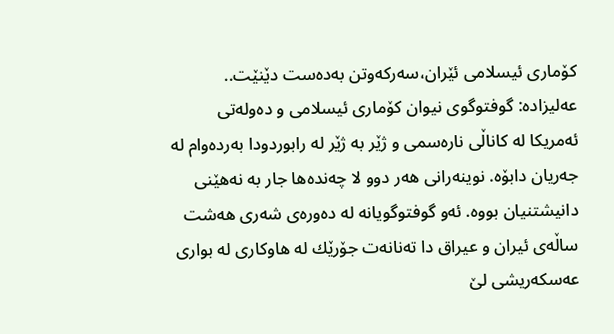كۆماری ئیسلامی ئێران،سه‌ركه‌وتن به‌ده‌ست دێنێت..
عه‌لیزاده‌: گوفتوگوی نیوان كۆماری ئیسلامی و ده‌وله‌تی ئه‌مریكا له‌ كاناڵی ناره‌سمی و ژێر به‌ ژێر له‌ رابوردودا به‌رده‌وام له‌ جه‌ریان دابۆه‌. نوینه‌رانی هه‌ر دوو لا چه‌نده‌ها جار به‌ نه‌هێنی دانیشتنیان بووه‌. ئه‌و گوفتوگویانه‌ له‌ ده‌وره‌ی شه‌ری هه‌شت ساڵه‌ی ئیران و عیراق دا ته‌نانه‌ت جۆرێك له‌ هاوكاری له‌ بواری عه‌سكه‌ریشی لێ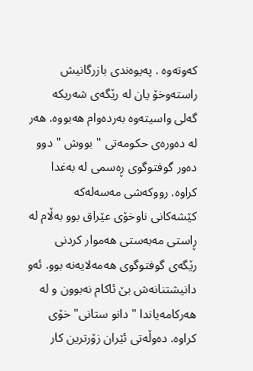كه‌وته‌وه‌ . په‌یوه‌ندی بازرگانیش راسته‌وخۆ یان له‌ رێگه‌ی شه‌ریكه‌ گه‌لی واسیته‌وه‌ به‌رده‌وام هه‌بووه‌. هه‌ر له‌ ده‌وره‌ی حكومه‌تی "بووش " دوو ده‌ور گوفتوگوی ڕه‌سمی له‌ به‌غدا كراوه‌. رووكه‌شی مه‌سه‌له‌كه‌ كێشه‌كانی ناوخۆی عێراق بوو به‌ڵام له‌ ڕاستی مه‌به‌ستی هه‌موار كردنی رێگه‌ی گوفتوگوی هه‌مه‌لایه‌نه‌ بوو. ئه‌و دانیشتنانه‌ش بێ ئاكام نه‌بوون و له‌ هه‌ركامه‌یاندا "دانو ستانی" خۆی كراوه‌. ده‌‌وڵه‌‌تی ئێران زۆرترین كار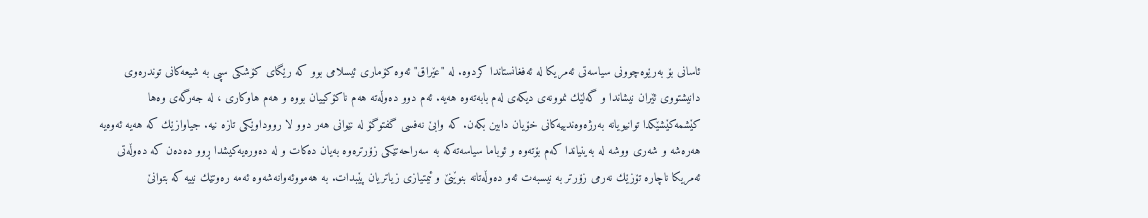ئاسانی بۆ به‌‌رێوه‌‌چوونی سیاسه‌‌تی ئه‌‌مریكا له‌‌ ئه‌‌فغانستاندا كردوه‌‌. له‌‌ "عێراق" ئه‌‌وه‌‌ كۆماری ئیسلامی بوو كه‌‌ رێگای كۆشكی سپی به‌‌ شیعه‌‌كانی توندره‌‌وی دانیشتووی ئێران نیشاندا و گه‌‌لێك نموونه‌‌ی دیكه‌‌ی له‌‌م بابه‌‌ته‌‌وه‌‌ هه‌‌یه‌‌. ئه‌‌م دوو ده‌‌وڵه‌‌ته‌‌ هه‌‌م ناكۆكییان بووه‌‌ و هه‌‌م هاوكاری ، له‌‌ جه‌‌رگه‌‌ی وه‌ها كێشمه‌‌كێشێكدا توانیویانه‌‌ به‌‌رژه‌‌وه‌‌ندییه‌‌كانی خۆیان دابین بكه‌‌ن. كه‌ وابێ نه‌فسی گفتوگۆ له‌ نێوانی هه‌ر دوو لا رووداوێكی تازه‌ نیه‌. جیاوازێك كه‌ هه‌یه‌ ئه‌وه‌یه‌ هه‌ره‌شه‌ و شه‌ری ووشه‌ له‌ به‌ینیاندا كه‌م بۆته‌وه‌ و ئوباما سیاسه‌ته‌كه‌ به‌ سه‌راحه‌تێكی زۆرتره‌وه‌ به‌یان ده‌كات و له‌‌ ده‌‌وره‌‌یه‌‌كیشدا ڕوو ده‌‌ده‌‌ن كه‌‌ ده‌‌وڵه‌‌تی ئه‌‌مریكا ناچاره‌‌ تۆزێك نه‌‌رمی زۆرتر به‌‌ نیسبه‌‌ت ئه‌‌و ده‌‌وڵه‌‌تانه‌‌ بنوێنێ و ئیمتیازی زیاتریان پێبدات. به‌‌ هه‌‌مووئه‌‌وانه‌‌شه‌‌وه‌‌ ئه‌‌مه‌‌ ره‌‌وتێك نییه‌‌ كه‌‌ بتوانێ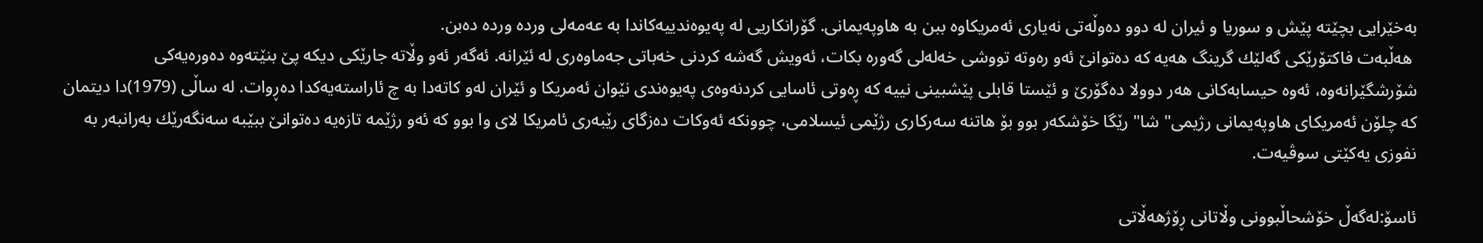به‌‌خێرایی بچێته‌‌ پێش و سوریا و ئیران له‌‌ دوو ده‌‌وڵه‌‌تی نه‌‌یاری ئه‌مریكاوه‌ ببن به‌‌ هاوپه‌‌یمانی. گۆرانكاریی له‌‌ په‌‌یوه‌‌ندییه‌‌كاندا به‌‌ عه‌‌مه‌‌لی ورده‌‌ ورده‌‌ ده‌‌بن.
 هه‌‌ڵبه‌‌ت فاكتۆرێكی گه‌‌لێك گرینگ هه‌‌یه‌‌ كه‌‌ ده‌‌توانێ ئه‌‌و ره‌‌وته‌‌ تووشی خه‌‌له‌‌لی گه‌‌وره‌‌ بكات، ئه‌‌ویش گه‌‌شه‌‌ كردنی خه‌‌باتی جه‌‌ماوه‌‌ری له‌‌ ئێرانه‌‌. ئه‌‌گه‌‌ر ئه‌‌و وڵاته‌‌ جارێكی دیكه‌‌ پێ بنێته‌‌وه‌‌ ده‌‌وره‌‌یه‌‌كی شۆرشگێرانه‌‌وه‌‌، ئه‌‌وه‌‌ حیسابه‌‌كانی هه‌‌ر دوولا ده‌‌گۆرێ و ئێستا قابلی پێشبینی نییه‌‌ كه‌‌ ڕه‌‌وتی ئاسایی كردنه‌‌وه‌‌ی په‌‌یوه‌‌ندی نێوان ئه‌‌مریكا و ئێران له‌‌و كاته‌‌دا به‌‌ چ ئاراسته‌‌یه‌‌كدا ده‌‌ڕوات. له‌‌ ساڵی (1979)دا دیتمان كه‌‌ چلۆن ئه‌‌مریكای هاوپه‌‌یمانی رژیمی" شا" رێگا خۆشكه‌‌ر بوو بۆ هاتنه‌‌ سه‌‌ركاری رژێمی ئیسلامی، چوونكه‌‌ ئه‌وكات ده‌زگای رێبه‌ری ئامریكا لای وا بوو كه‌‌ ئه‌‌و رژێمه‌‌ تازه‌‌یه‌‌ ده‌‌توانێ ببێبه‌‌ سه‌‌نگه‌‌رێك به‌‌رانبه‌‌ر به‌‌ نفوزی یه‌‌كێتی سوڤیه‌ت.

ئاسۆ:له‌گه‌ڵ خۆشحاڵبوونی وڵاتانی ڕۆژهه‌ڵاتی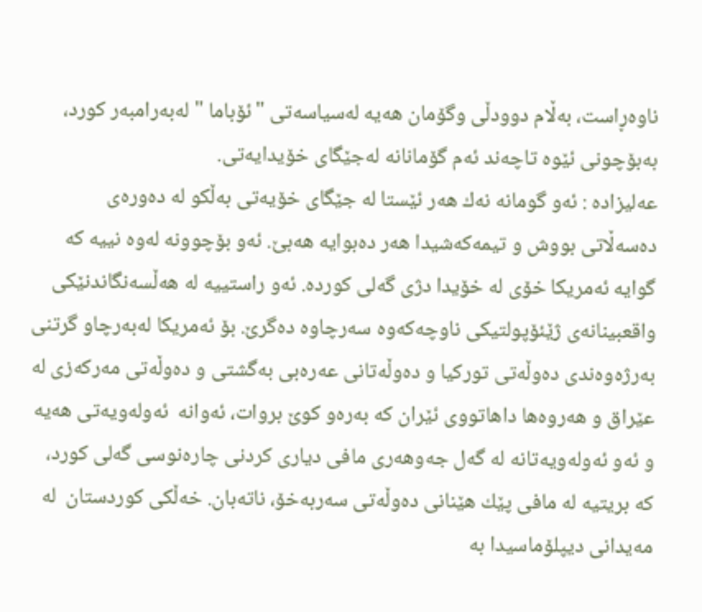ناوه‌ڕاست، به‌ڵام دوودڵی وگۆمان هه‌یه‌ له‌سیاسه‌تی "ئۆباما "له‌به‌رامبه‌ر كورد، به‌بۆچونی ئێوه‌ تاچه‌ند ئه‌م گۆمانانه‌ له‌جێگای خۆیدایه‌تی.
عه‌لیزاده‌ : ئه‌‌و گومانه‌‌ نه‌‌ك هه‌‌ر ئێستا له‌‌ جێگای خۆیه‌‌تی به‌‌ڵكو له‌‌ ده‌‌وره‌‌ی ده‌‌سه‌ڵاتی بووش و تیمه‌‌كه‌‌شیدا هه‌‌ر ده‌‌بوایه‌‌ هه‌‌بێ. ئه‌‌و بۆچوونه‌‌ له‌‌وه‌‌ نییه‌‌ كه‌‌ گوایه‌‌ ئه‌‌مریكا خۆی له‌‌ خۆیدا دژی گه‌‌لی كورده‌‌. ئه‌‌و راستییه‌‌ له‌‌ هه‌‌ڵسه‌‌نگاندنێكی واقعبینانه‌‌ی ژێئۆپولتیكی ناوچه‌‌كه‌‌وه‌‌ سه‌‌رچاوه‌‌ ده‌‌گرێ. بۆ ئه‌‌مریكا له‌‌به‌‌رچاو گرتنی به‌‌رژه‌‌وه‌‌ندی ده‌‌وڵه‌‌تی توركیا و ده‌‌وڵه‌‌تانی عه‌‌ره‌‌بی به‌‌گشتی و ده‌‌وڵه‌‌تی مه‌‌ركه‌‌زی له‌‌ عێراق و هه‌‌روه‌ها داهاتووی ئێران كه‌‌ به‌‌ره‌‌و كوێ بروات، ئه‌‌وانه‌‌  ئه‌‌وله‌‌ویه‌‌تی هه‌‌یه‌‌ و ئه‌و ئه‌وله‌ویه‌تانه‌ له‌ گه‌ل جه‌وهه‌ری مافی دیاری كردنی چاره‌نوسی گه‌لی كورد، كه‌ بریتیه‌ له‌ مافی پێك هێنانی ده‌وڵه‌تی سه‌ربه‌خۆ، ناته‌بان. خه‌‌ڵكی كوردستان  له‌‌ مه‌‌یدانی دیپلۆماسیدا به‌‌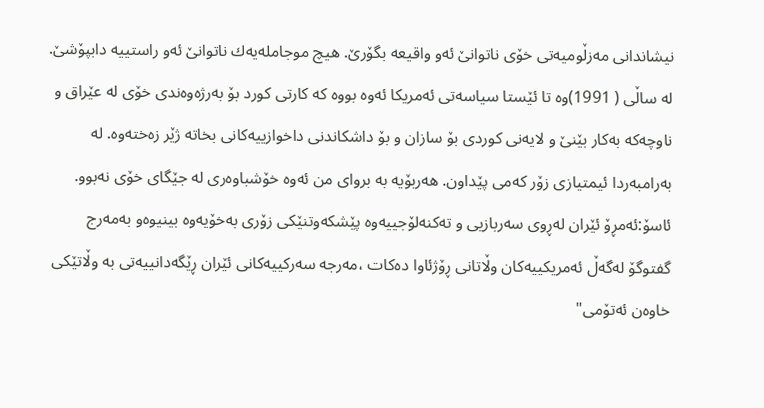نیشاندانی مه‌‌زڵومیه‌‌تی خۆی ناتوانێ ئه‌‌و واقیعه‌‌ بگۆرێ. هیچ موجامله‌‌یه‌‌ك ناتوانێ ئه‌‌و راستییه‌‌ دابپۆشێ. له‌‌ ساڵی ( 1991)وه‌‌ تا ئێستا سیاسه‌‌تی ئه‌‌مریكا ئه‌‌وه‌‌ بووه‌‌ كه‌‌ كارتی كورد بۆ به‌‌رژه‌‌وه‌‌ندی خۆی له‌‌ عێراق و ناوچه‌‌كه‌‌ به‌‌كار بێنێ و لایه‌‌نی كوردی بۆ سازان و بۆ داشكاندنی داخوازییه‌‌كانی بخاته‌‌ ژێر زه‌‌خته‌‌وه‌‌. له‌‌ به‌‌رامبه‌‌ردا ئیمتیازی زۆر كه‌‌می پێداون. هه‌‌ربۆیه‌‌ به‌‌ بروای من ئه‌وه‌ خۆشباوه‌‌ری له‌‌ جێگای خۆی نه‌بوو.
ئاسۆ:ئه‌مڕۆ ئێران له‌ڕوی سه‌ربازیی و ته‌كنه‌لۆجییه‌وه‌ پێشكه‌وتنێكی زۆری به‌خۆیه‌وه‌ بینیوه‌و به‌مه‌رج
گفتوگۆ له‌گه‌ڵ ئه‌مریكییه‌كان وڵاتانی ڕۆژئاوا ده‌كات ،مه‌رجه‌ سه‌ركییه‌كانی ئێران ڕێگه‌دانییه‌تی به‌ وڵاتێكی خاوه‌ن ئه‌تۆمی"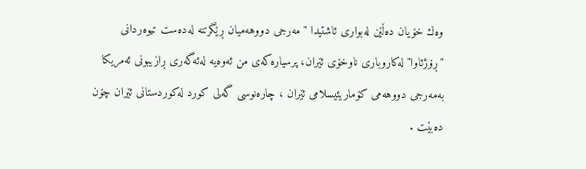وه‌ك خۆیان ده‌ڵێن له‌بواری ئاشتیدا " مه‌رجی دووهه‌میان ڕێگرتنه‌ له‌ده‌ست تیوه‌ردانی "ڕۆژئاوا" له‌كاروباری ناوخۆی ئێران، پرسیاره‌كه‌ی من ئه‌وه‌یه‌ له‌ئه‌گه‌ری ڕازیبونی ئه‌مریكا به‌مه‌رجی دووهه‌می كۆماریئیسلامی ئێران ، چاره‌نوسی گه‌لی كورد له‌كوردستانی ئێران چۆن ده‌بێت .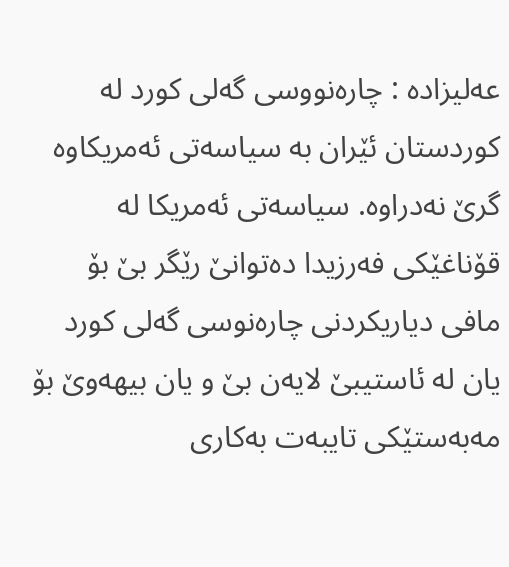عه‌لیزاده‌ : چاره‌‌نووسی گه‌‌لی كورد له‌‌ كوردستان ئێران به‌‌ سیاسه‌‌تی ئه‌‌مریكاوه‌‌ گرێ نه‌‌دراوه‌‌. سیاسه‌‌تی ئه‌‌مریكا له‌‌ قۆناغێكی فه‌‌رزیدا ده‌‌توانێ رێگر بێ بۆ مافی دیاریكردنی چاره‌‌نوسی گه‌‌لی كورد یان له‌ ئاستیبێ لایه‌‌ن بێ و یان بیهه‌وێ‌ بۆ مه‌به‌ستێكی تایبه‌ت به‌كاری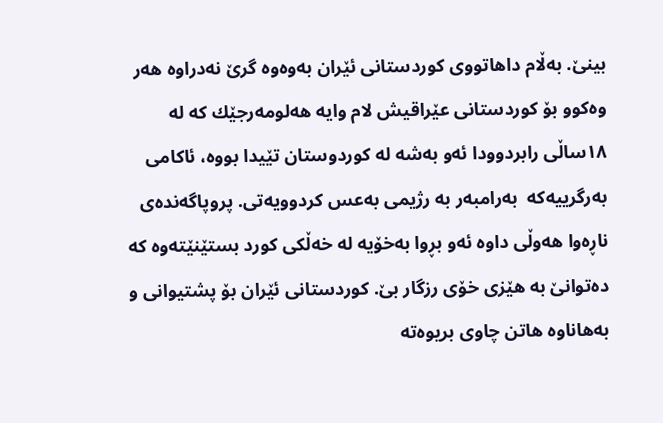بینێ. به‌ڵام داهاتووی كوردستانی ئێران به‌‌وه‌‌وه‌‌ گرێ نه‌‌دراوه‌‌ هه‌‌ر وه‌‌كوو بۆ كوردستانی عێراقیش لام وایه‌‌ هه‌‌لومه‌‌رجێك كه‌‌ له‌‌ ١٨ساڵی رابردوودا ئه‌و به‌شه‌ له‌ كوردوستان تێیدا بووه‌‌، ئاكامی به‌رگرییه‌كه‌‌  به‌‌رامبه‌‌ر به‌‌ رژیمی به‌‌عس كردوویه‌‌تی. پروپاگه‌نده‌ی ناڕه‌‌وا هه‌‌وڵی داوه‌‌ ئه‌‌و بڕوا به‌‌خۆیه‌‌ له‌‌ خه‌‌ڵكی كورد بستێنێته‌‌وه‌‌ كه‌‌ ده‌‌توانێ به‌ هێزی خۆی رزگار بێ. كوردستانی ئێران بۆ پشتیوانی و به‌هاناوه‌‌ هاتن چاوی بریوه‌‌ته‌‌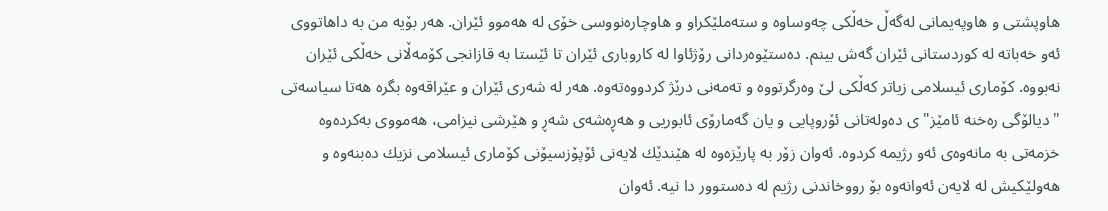هاوپشتی و هاوپه‌‌یمانی له‌‌گه‌‌ڵ خه‌‌ڵكی چه‌‌وساوه‌‌ و سته‌‌ملێكراو و هاوچاره‌‌نووسی خۆی له‌‌ هه‌‌موو ئێران. هه‌‌ر بۆیه‌‌ من به‌‌ داهاتووی ئه‌‌و خه‌‌باته‌‌ له‌‌ كوردستانی ئێران گه‌‌ش بینم. ده‌‌ستێوه‌‌ردانی رۆژئاوا له‌‌ كاروباری ئێران تا ئێستا به‌‌ قازانجی كۆمه‌ڵانی خه‌‌ڵكی ئێران نه‌‌بووه‌‌. كۆماری ئیسلامی زیاتر كه‌‌ڵكی لێ وه‌‌رگرتووه‌‌ و ته‌‌مه‌‌نی درێژ كردووه‌‌ته‌‌وه‌‌. هه‌‌ر له‌‌ شه‌‌ری ئێران‌ و عێراقه‌‌وه‌‌‌ بگره‌‌ هه‌‌تا سیاسه‌‌تی "دیالۆگی ره‌‌خنه‌‌ ئامێز" ی ده‌وله‌تانی ئۆروپایی و یان گه‌‌مارۆی ئابوریی و هه‌‌ڕه‌‌شه‌‌ی شه‌‌ڕ و هێرشی نیزامی، هه‌‌مووی به‌‌كرده‌‌وه‌‌ خزمه‌‌تی به‌‌ مانه‌‌وه‌‌ی ئه‌‌و رژیمه‌‌ كردوه‌‌. ئه‌‌وان زۆر به‌‌ پارێزه‌‌وه‌‌ له‌‌ هێندێك لایه‌‌نی ئۆپۆزسیۆنی كۆماری ئیسلامی نزیك ده‌‌بنه‌‌وه‌‌ و هه‌ولێكیش له‌ لایه‌ن ئه‌وانه‌وه‌ بۆ رووخاندنی رژیم له‌ ده‌ستوور دا نیه‌. ئه‌وان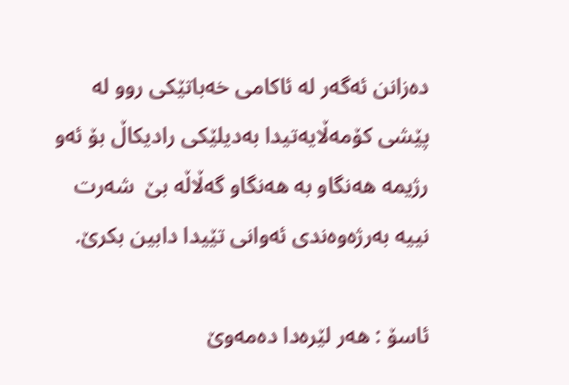ده‌‌زانن ئه‌‌گه‌‌ر له‌‌ ئاكامی خه‌‌باتێكی روو له‌‌ پێشی كۆمه‌ڵایه‌‌تیدا به‌‌دیلێكی رادیكاڵ بۆ ئه‌‌و رژیمه‌‌ هه‌‌نگاو به‌‌ هه‌‌نگاو گه‌ڵاڵه‌‌ بێ  شه‌‌رت نییه‌‌ به‌‌رژه‌‌وه‌‌ندی ئه‌‌وانی تێیدا دابین بكرێ.

ئاسۆ : هه‌‌ر لێره‌‌دا ده‌‌مه‌‌وێ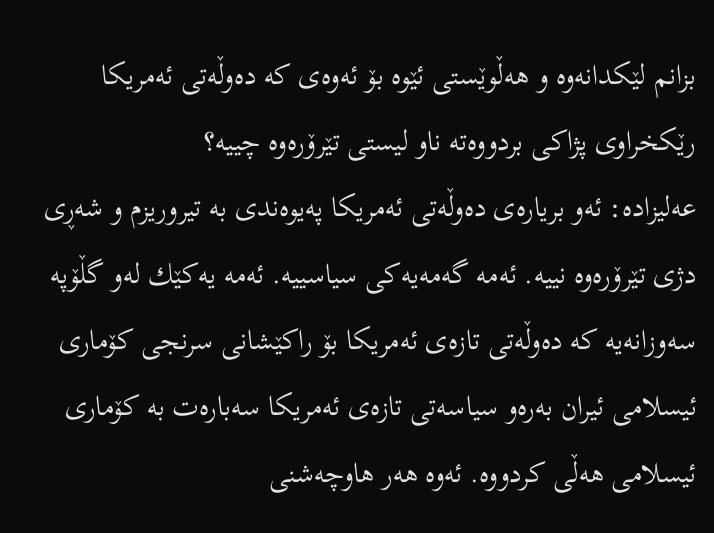بزانم لێكدانه‌‌وه‌‌ و هه‌‌ڵوێستی ئێوه‌ بۆ ئه‌‌وه‌‌ی كه‌‌ ده‌‌وڵه‌‌تی ئه‌‌مریكا رێكخراوی پژاكی بردووه‌‌ته‌‌ ناو لیستی تێرۆره‌‌وه‌‌ چییه‌‌؟
عه‌لیزاده‌: ئه‌‌و بریاره‌‌ی ده‌‌وڵه‌‌تی ئه‌‌مریكا په‌‌یوه‌‌ندی به‌‌ تیروریزم و شه‌‌ڕی دژی تێرۆره‌‌وه‌‌ نییه‌‌. ئه‌‌مه‌‌ گه‌‌مه‌‌یه‌‌كی سیاسییه‌‌. ئه‌‌مه‌‌ یه‌‌كێك له‌‌و گڵۆپه‌‌ سه‌‌وزانه‌یه‌ كه‌‌ ده‌‌وڵه‌‌تی تازه‌‌ی ئه‌‌مریكا بۆ راكێشانی سرنجی كۆماری ئیسلامی ئیران به‌‌ره‌‌و سیاسه‌‌تی تازه‌‌ی ئه‌مریكا سه‌‌باره‌‌ت به‌‌ كۆماری ئیسلامی هه‌‌ڵی كردووه‌‌. ئه‌‌وه‌‌ هه‌‌ر هاوچه‌‌شنی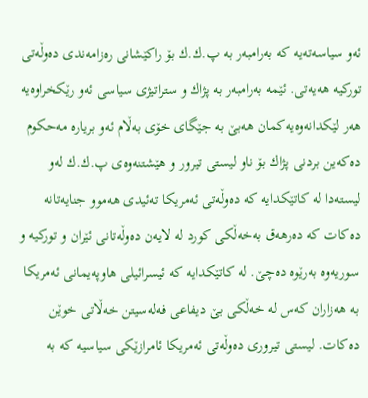ئه‌‌و سیاسه‌‌ته‌‌یه‌‌ كه‌‌ به‌‌رامبه‌‌ر به‌‌ پ.ك.ك بۆ راكێشانی ره‌‌زامه‌‌ندی ده‌‌وڵه‌‌تی توركیه‌‌ هه‌‌یه‌‌تی. ئێمه‌‌ به‌‌رامبه‌‌ر به‌‌ پژاك و ستراتیژی سیاسی ئه‌‌و رێكخراوه‌‌یه‌‌ هه‌‌ر لێكدانه‌‌وه‌‌یه‌‌كمان هه‌‌بێ به‌‌ جێگای خۆی به‌ڵام ئه‌‌و بریاره‌‌ مه‌‌حكوم ده‌‌كه‌‌ین بردنی پژاك بۆ ناو لیستی تیرور و هێشتنه‌‌وه‌‌ی پ.ك.ك له‌‌و لیسته‌‌دا له‌‌ كاتێكدایه‌‌ كه‌‌ ده‌‌وڵه‌‌تی ئه‌‌مریكا ته‌‌ئیدی هه‌‌موو جنایه‌‌تانه‌‌ ده‌‌كات كه‌‌ ده‌‌رهه‌‌ق به‌‌خه‌‌ڵكی كورد له‌‌ لایه‌‌ن ده‌‌وڵه‌‌تانی ئێران و توركیه‌‌ و سوریه‌‌وه‌‌ به‌‌رێوه‌‌ ده‌‌چێ. له‌‌ كاتێكدایه‌‌ كه‌‌ ئیسرائیلی هاوپه‌‌یمانی ئه‌‌مریكا به‌‌ هه‌‌زاران كه‌‌س له‌‌ خه‌‌ڵكی بێ دیفاعی فه‌‌له‌‌سیتن خه‌ڵاتی خوێن ده‌‌كات. لیستی تیروری ده‌‌وڵه‌‌تی ئه‌‌مریكا ئامرازێكی سیاسیه‌‌ كه‌‌ به‌‌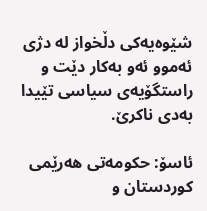شێوه‌‌یه‌‌كی دڵخواز له‌‌ دژی ئه‌‌موو ئه‌‌و به‌‌كار دێت و راستگۆیه‌‌ی سیاسی تێیدا به‌‌دی ناكرێ.

ئاسۆ: حكومه‌تی هه‌رێمی كوردستان و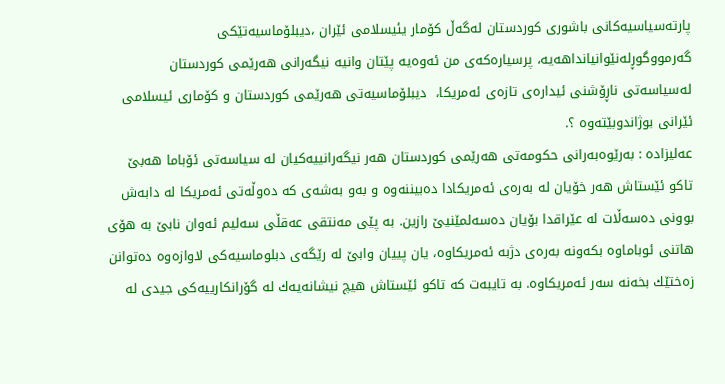پارته‌سیاسیه‌كانی باشوری كوردستان له‌گه‌ڵ كۆمار یئیسلامی ئێران ،دیبلۆماسیه‌تێكی گه‌رمووگوڕله‌نێوانیانداهه‌یه‌، پرسیاره‌كه‌ی من ئه‌وه‌یه‌ پێتان وانیه‌ نیگه‌رانی هه‌رێمی كوردستان له‌سیاسه‌تی ناڕۆشنی ئیداره‌ی تازه‌ی ئه‌مریكا،  دیبلۆماسیه‌تی هه‌رێمی كوردستان و كۆماری ئیسلامی ئێرانی بوژاندوبێته‌وه‌ ؟.
عه‌لیزاده‌ : به‌‌رێوه‌‌به‌‌رانی حكومه‌‌تی هه‌‌رێمی كوردستان هه‌‌ر نیگه‌‌رانییه‌‌كیان له‌‌ سیاسه‌‌تی ئۆباما هه‌‌بێ تاكو ئێستاش هه‌‌ر خۆیان له‌‌ به‌‌ره‌‌ی ئه‌‌مریكادا ده‌‌بیننه‌‌وه‌‌ و به‌‌و به‌‌شه‌‌ی كه‌‌ ده‌‌وڵه‌‌تی ئه‌‌مریكا له‌‌ دابه‌‌ش بوونی ده‌‌سه‌ڵات له‌‌ عێراقدا بۆیان ده‌‌سه‌‌لمێنیێ رازین. به‌‌ پێی مه‌‌نتقی عه‌‌قڵی سه‌‌لیم ئه‌‌وان نابێ به‌ هۆی هاتنی ئوباماوه‌ بكه‌‌ونه‌‌ به‌‌ره‌ی دژبه‌‌ ئه‌‌مریكاوه‌‌، یان پییان وابێ له‌ رێگه‌ی دبلوماسیه‌كی لاوازه‌وه‌ ده‌توانن زه‌ختێك بخه‌نه‌ سه‌ر ئه‌مریكاوه‌. به‌‌ تایبه‌‌ت كه‌‌ تاكو‌ ئێستاش هیچ نیشانه‌‌یه‌‌ك له‌‌ گۆرانكارییه‌‌كی جیدی له‌‌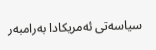سیاسه‌‌تی ئه‌‌مریكادا به‌‌رامبه‌‌ر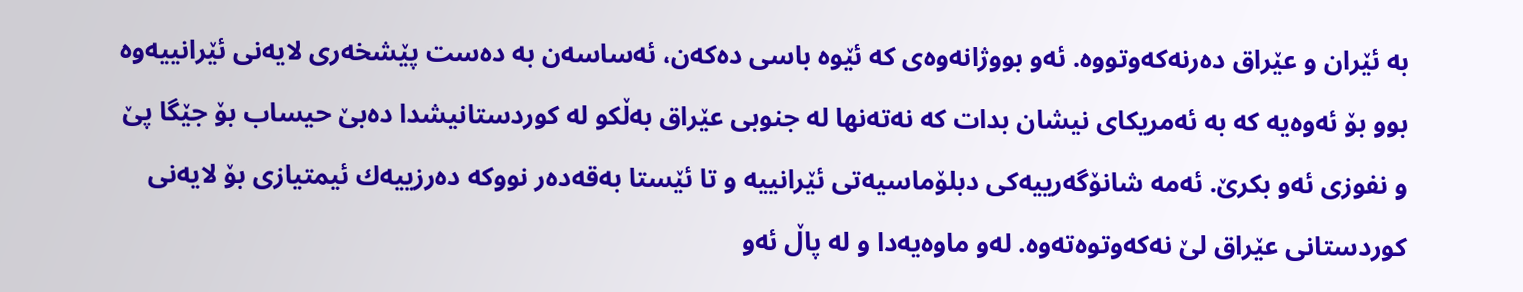به‌‌ ئێران و عێراق ده‌‌رنه‌‌كه‌‌وتووه‌‌. ئه‌‌و بووژانه‌‌وه‌‌ی كه‌‌ ئێوه‌‌ باسی ده‌‌كه‌‌ن، ئه‌‌ساسه‌‌ن به‌‌ ده‌‌ست پێشخه‌‌ری لایه‌‌نی ئێرانییه‌‌وه‌‌ بوو بۆ ئه‌‌وه‌‌یه‌‌ كه‌‌ به‌‌ ئه‌‌مریكای نیشان بدات كه‌‌ نه‌‌ته‌‌نها له‌‌ جنوبی عێراق به‌‌ڵكو له‌‌ كوردستانیشدا ده‌‌بێ حیساب بۆ جێگا پێ و نفوزی ئه‌‌و بكرێ. ئه‌‌مه‌‌ شانۆگه‌‌رییه‌‌كی دبلۆماسیه‌تی‌ ئێرانییه‌‌ و تا ئێستا به‌‌قه‌‌ده‌‌ر نووكه‌‌ ده‌‌رزییه‌‌ك ئیمتیازی بۆ لایه‌‌نی كوردستانی عێراق لێ نه‌‌كه‌‌وتوه‌‌ته‌‌وه‌. له‌‌و ماوه‌‌یه‌‌دا و له‌‌ پاڵ ئه‌‌و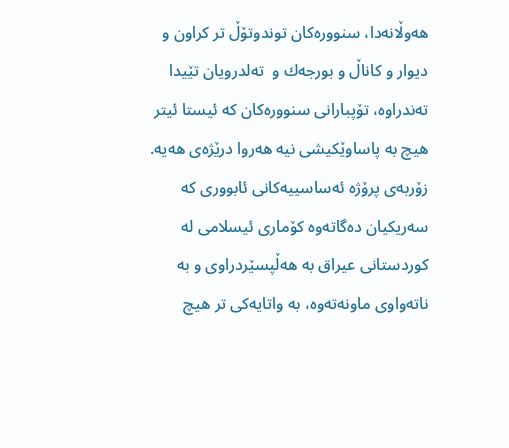هه‌‌وڵانه‌‌دا، سنووره‌‌كان توندوتۆڵ تر كراون و دیوار و كاناڵ و بورجه‌‌ك و ‌ ته‌لدرویان تێیدا ته‌‌ندراوه‌‌، تۆپبارانی سنووره‌‌كان كه‌ ئیستا ئیتر هیچ به‌‌ پاساوێكیشی نیه‌ هه‌روا درێژه‌ی هه‌یه‌. زۆربه‌‌ی پرۆژه‌‌ ئه‌‌ساسییه‌‌كانی ئابووری كه‌ سه‌ریكیان ده‌گاته‌وه‌ كۆماری ئیسلامی له‌‌ كوردستانی عیراق به‌‌ هه‌‌ڵپسێردراوی و به‌‌ ناته‌‌واوی ماونه‌‌ته‌‌وه‌‌، به‌‌ واتایه‌‌كی تر هیچ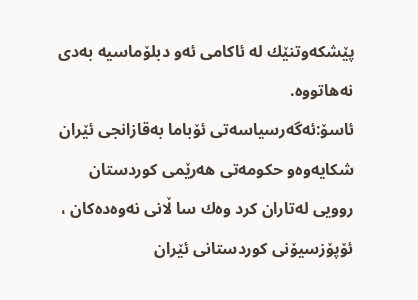پێشكه‌‌وتنێك له‌‌ ئاكامی ئه‌و دبلۆماسیه‌‌ به‌‌دی نه‌هاتووه‌.
ئاسۆ:ئه‌گه‌رسیاسه‌تی ئۆباما به‌قازانجی ئێران شكایه‌وه‌و حكومه‌تی هه‌رێمی كوردستان روویی له‌تاران كرد وه‌ك سا ڵانی نه‌وه‌ده‌كان ، ئۆپۆزسیۆنی كوردستانی ئێران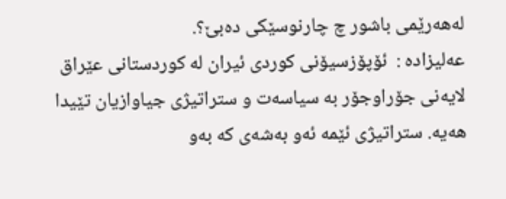له‌هه‌رێمی باشور چ چارنوسێكی ده‌بێ؟.
عه‌لیزاده‌ :  ئۆپۆزسیۆنی كوردی ئیران له‌‌ كوردستانی عێراق لایه‌‌نی جۆراوجۆر‌ به‌‌ سیاسه‌‌ت و ستراتیژی جیاوازیان تێیدا هه‌‌یه‌‌. ستراتیژی ئێمه‌‌ ئه‌و به‌شه‌ی كه‌ به‌و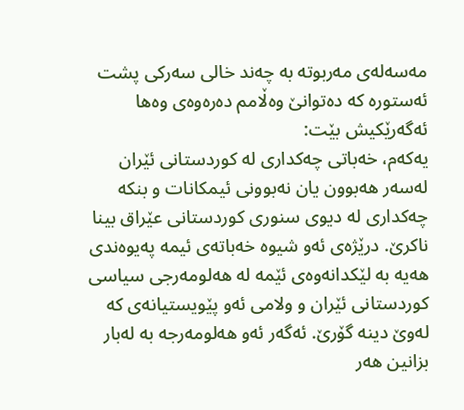مه‌سه‌له‌ی مه‌ربوته‌ به‌ چه‌ند خالی سه‌ركی پشت ئه‌ستوره‌ كه‌ ده‌توانێ وه‌ڵامم ده‌ره‌وه‌ی وه‌ها ئه‌گه‌رێكیش بێت:
یه‌‌كه‌‌م، خه‌‌باتی چه‌‌كداری له‌‌ كوردستانی ئێران له‌‌سه‌‌ر هه‌‌بوون یان نه‌‌بوونی ئیمكانات و بنكه‌‌ چه‌‌كداری له‌‌ دیوی سنوری كوردستانی عێراق بینا ناكرێ. درێژه‌ی ئه‌و شیوه‌ خه‌باته‌ی ئیمه‌ په‌‌یوه‌‌ندی هه‌‌یه‌‌ به‌‌ لێكدانه‌‌وه‌‌ی ئێمه‌‌ له‌‌ هه‌‌لومه‌‌رجی سیاسی كوردستانی ئێران و ولامی ئه‌‌و پێویستیانه‌‌ی كه‌‌ له‌‌وێ دینه‌‌ گۆرێ. ئه‌‌گه‌‌ر ئه‌‌و هه‌‌لومه‌‌رجه‌‌ به‌‌ له‌‌بار بزانین هه‌‌ر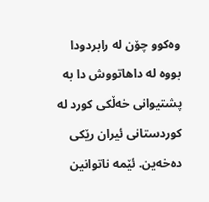وه‌‌كوو چۆن له‌‌ رابردودا بووه‌‌ له‌‌ داهاتووش دا به‌ پشتیوانی خه‌‌ڵكی كورد له‌‌ كوردستانی ئیران رێكی ده‌‌خه‌‌ین. ئێمه‌‌ ناتوانین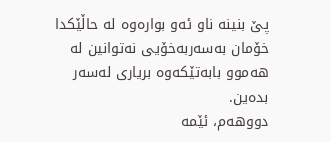پێ بنینه‌‌ ناو ئه‌‌و بواره‌‌وه‌‌ له‌‌ حاڵێكدا خۆمان به‌‌سه‌‌ربه‌‌خۆیی نه‌‌توانین له‌‌ هه‌‌موو بابه‌‌تێكه‌‌وه‌‌ بریاری له‌‌سه‌‌ر بده‌‌ین.
دووهه‌‌م، ئێمه‌‌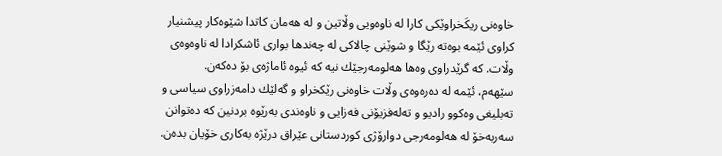خاوه‌‌نی ریكَخراوێكی كارا له‌‌ ناوه‌‌ویی وڵاتین و له‌‌ هه‌‌مان كاتدا شێوه‌‌كار پیشنیار كراوی ئێمه‌‌ بوه‌‌ته‌‌ رێگا و شوێنی چالاكی له‌‌ چه‌‌ندها بواری ئاشكرادا له‌‌ ناوه‌‌وه‌‌ی وڵات. كه‌ گرێدراوی وه‌ها هه‌لومه‌رجێك نیه‌ كه‌ ئیوه‌ ئاماژه‌ی بۆ ده‌كه‌ن.
سێهه‌‌م، ئێمه‌‌ له‌‌ ده‌‌ره‌‌وه‌‌ی وڵات خاوه‌‌نی رێكخراو و گه‌‌لێك دامه‌‌زراوی سیاسی و ته‌‌بلیغی وه‌‌كوو رادیو و ته‌‌له‌‌فزیۆنی فه‌‌زایی و ناوه‌‌ندی به‌‌رێوه‌‌ بردنین كه‌‌ ده‌‌توانن سه‌‌ربه‌‌خۆ له‌‌ هه‌‌لومه‌‌رجی دوارۆژی كوردستانی عێراق درێژه‌‌ به‌‌كاری خۆیان بده‌‌ن.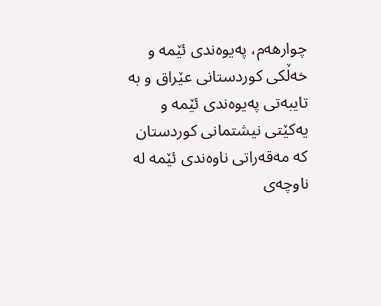چوارهه‌‌م، په‌‌یوه‌‌ندی ئێمه‌‌ و خه‌‌ڵكی كوردستانی عێراق و به‌‌ تایبه‌‌تی په‌‌یوه‌‌ندی ئێمه‌‌ و یه‌‌كێتی نیشتمانی كوردستان كه‌‌ مه‌‌قه‌‌راتی ناوه‌‌ندی ئێمه‌‌ له‌‌ ناوچه‌‌ی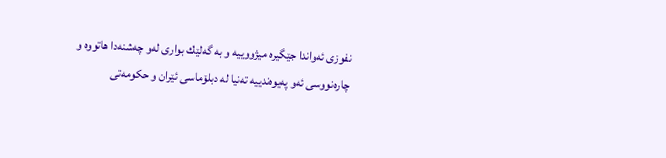نفوزی ئه‌‌واندا جێگیره‌‌ میژووییه‌‌ و به‌‌ گه‌‌لێك بواری له‌‌و چه‌‌شنه‌‌دا هاتووه‌‌ و چاره‌‌نووسی ئه‌‌و په‌‌یوه‌‌ندییه‌‌ ته‌‌نیا له‌‌ دبلۆماسی ئێران و حكومه‌‌تی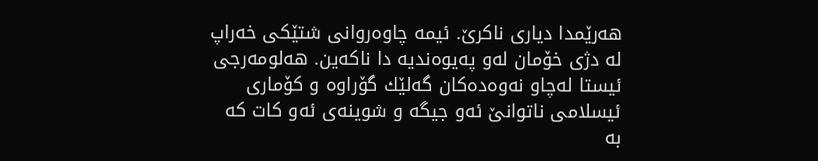هه‌‌رێمدا دیاری ناكرێ. ئیمه‌ چاوه‌روانی شتێكی خه‌راپ له‌ دژی خۆمان له‌و په‌یوه‌ندیه‌ دا ناكه‌ین. هه‌لومه‌رجی ئیستا له‌چاو نه‌وه‌ده‌كان گه‌لێك گۆراوه‌ و كۆماری ئیسلامی ناتوانێ ئه‌و جیگه‌ و شوینه‌ی ئه‌و كات كه‌ به‌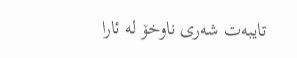تایبه‌ت شه‌ری ناوخۆ له‌ ئارا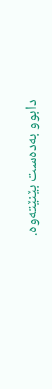دابوو به‌ده‌ست بێنێته‌وه‌.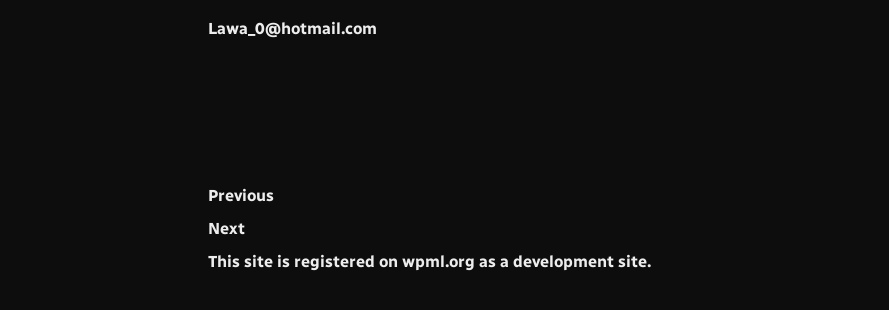Lawa_0@hotmail.com




Previous
Next
This site is registered on wpml.org as a development site.